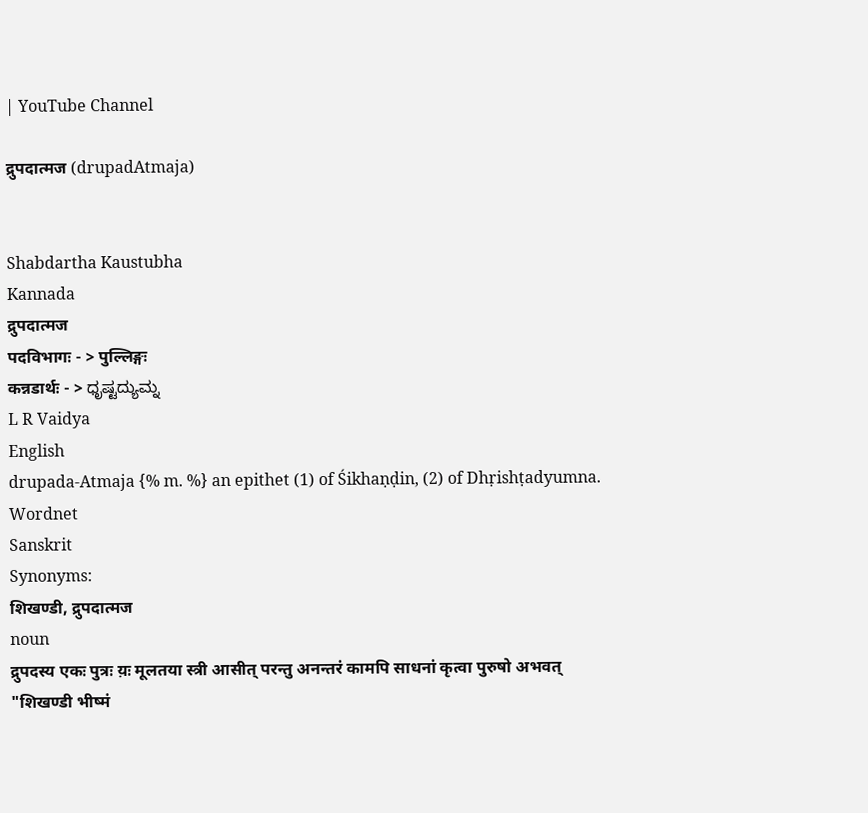| YouTube Channel

द्रुपदात्मज (drupadAtmaja)


Shabdartha Kaustubha
Kannada
द्रुपदात्मज
पदविभागः - > पुल्लिङ्गः
कन्नडार्थः - > ಧೃಷ್ಟದ್ಯುಮ್ನ
L R Vaidya
English
drupada-Atmaja {% m. %} an epithet (1) of Śikhaṇḍin, (2) of Dhṛishṭadyumna.
Wordnet
Sanskrit
Synonyms:
शिखण्डी, द्रुपदात्मज
noun
द्रुपदस्य एकः पुत्रः य़ः मूलतया स्त्री आसीत् परन्तु अनन्तरं कामपि साधनां कृत्वा पुरुषो अभवत्
"शिखण्डी भीष्मं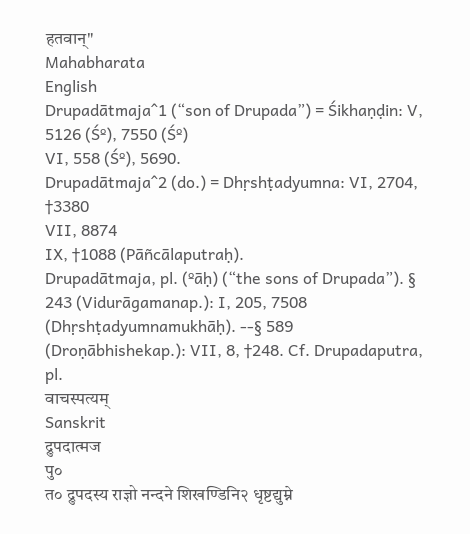हतवान्"
Mahabharata
English
Drupadātmaja^1 (“son of Drupada”) = Śikhaṇḍin: V, 5126 (Śº), 7550 (Śº)
VI, 558 (Śº), 5690.
Drupadātmaja^2 (do.) = Dhṛshṭadyumna: VI, 2704, †3380
VII, 8874
IX, †1088 (Pāñcālaputraḥ).
Drupadātmaja, pl. (ºāḥ) (“the sons of Drupada”). § 243 (Vidurāgamanap.): I, 205, 7508 (Dhṛshṭadyumnamukhāḥ). --§ 589 (Droṇābhishekap.): VII, 8, †248. Cf. Drupadaputra, pl.
वाचस्पत्यम्
Sanskrit
द्रुपदात्मज
पु०
त० द्रुपदस्य राज्ञो नन्दने शिखण्डिनि२ धृष्टद्युम्ने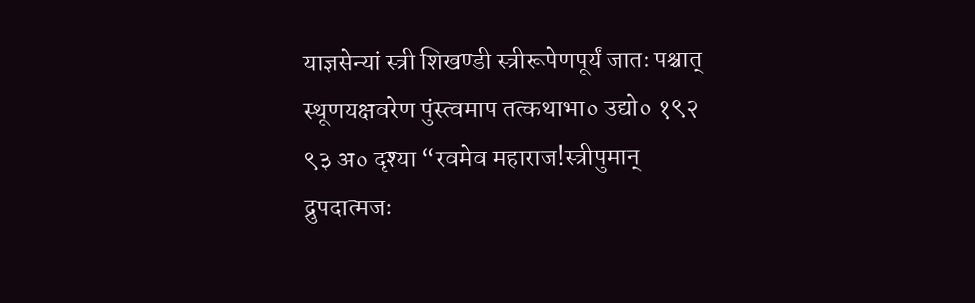याज्ञसेन्यां स्त्री शिखण्डी स्त्रीरूपेणपूर्यं जातः पश्चात् स्थूणयक्षवरेण पुंस्त्वमाप तत्कथाभा० उद्यो० १९२ ९३ अ० दृश्या “रवमेव महाराज!स्त्रीपुमान् द्रुपदात्मजः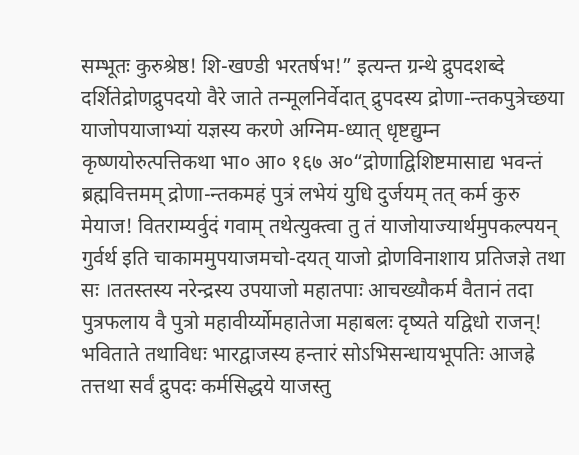सम्भूतः कुरुश्रेष्ठ! शि-खण्डी भरतर्षभ!” इत्यन्त ग्रन्थे द्रुपदशब्दे दर्शितेद्रोणद्रुपदयो वैरे जाते तन्मूलनिर्वेदात् द्रुपदस्य द्रोणा-न्तकपुत्रेच्छया याजोपयाजाभ्यां यज्ञस्य करणे अग्निम-ध्यात् धृष्टद्युम्न कृष्णयोरुत्पत्तिकथा भा० आ० १६७ अ०“द्रोणाद्विशिष्टमासाद्य भवन्तं ब्रह्मवित्तमम् द्रोणा-न्तकमहं पुत्रं लभेयं युधि दुर्जयम् तत् कर्म कुरु मेयाज! वितराम्यर्वुदं गवाम् तथेत्युक्त्वा तु तं याजोयाज्यार्थमुपकल्पयन् गुर्वर्थ इति चाकाममुपयाजमचो-दयत् याजो द्रोणविनाशाय प्रतिजज्ञे तथा सः ।ततस्तस्य नरेन्द्रस्य उपयाजो महातपाः आचख्यौकर्म वैतानं तदा पुत्रफलाय वै पुत्रो महावीर्य्योमहातेजा महाबलः दृष्यते यद्विधो राजन्! भविताते तथाविधः भारद्वाजस्य हन्तारं सोऽभिसन्धायभूपतिः आजह्रे तत्तथा सर्वं द्रुपदः कर्मसिद्धये याजस्तु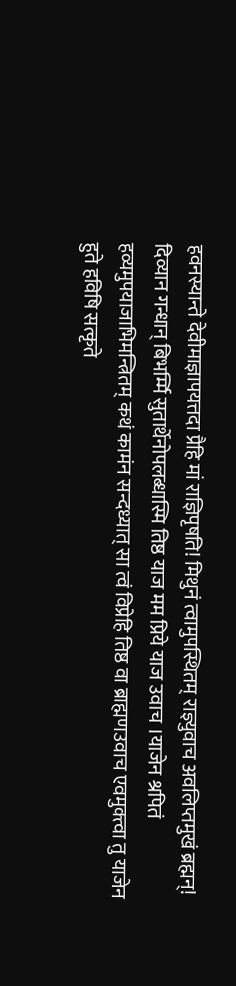हवनस्यान्ते देवीमाज्ञापयत्तदा प्रैहि मां राज्ञिपृषति! मिथुनं त्वामुपस्थितम् राज्ञ्युवाच अवलिप्तमुखं ब्रह्मन्! दिव्यान गन्धान् बिभर्म्मि सुतार्थेनोपलब्धास्मि तिष्ठ याज मम प्रिये याज उवाच ।याजेन श्रपितं हव्यमुपयाजाभिमन्त्रितम् कथं कामंन सन्दध्यात् सा त्वं विप्रेहि तिष्ठ वा ब्राह्मणउवाच एवमुक्त्वा तु याजेन हुते हविषि सत्कृते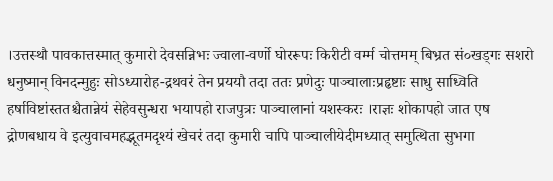।उत्तस्थौ पावकात्तस्मात् कुमारो देवसन्निभः ज्वाला-वर्णो घोररूपः किरीटी वर्म्म चोत्तमम् बिभ्रत सं०खड्गः सशरो धनुष्मान् विनदन्मुहुः सोऽध्यारोह-द्रथवरं तेन प्रययौ तदा ततः प्रणेदुः पाञ्चालाःप्रहृष्टाः साधु साध्विति हर्षाविष्टांस्ततश्चैतान्नेयं सेहेवसुन्धरा भयापहो राजपुत्रः पाञ्चालानां यशस्करः ।राज्ञः शोकापहो जात एष द्रोणबधाय वे इत्युवाचमहद्भूतमदृश्यं खेचरं तदा कुमारी चापि पाञ्चालीयेदीमध्यात् समुत्थिता सुभगा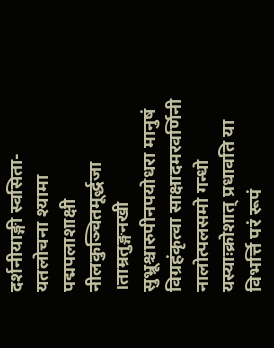दर्शनीयाङ्गी स्वसिता-यतलोचना श्यामा पद्मपलाशाक्षी नीलकुञ्चितमूर्द्धजा ।ताम्रतुङ्गनखी सुभ्रूश्चारुपीनपयोधरा मानुषं विग्रहंकृत्वा साक्षादमरवर्णिनी नालोत्पलसमो गन्धो यस्याःक्रोशात् प्रधावति या विभर्त्ति परं रूपं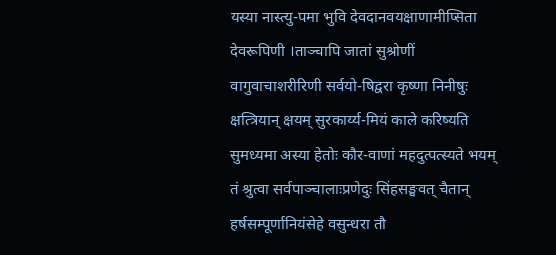यस्या नास्त्यु-पमा भुवि देवदानवयक्षाणामीप्सिता देवरूपिणी ।ताञ्चापि जातां सुश्रोणीं वागुवाचाशरीरिणी सर्वयो-षिद्वरा कृष्णा निनीषुः क्षत्त्रियान् क्षयम् सुरकार्य्य-मियं काले करिष्यति सुमध्यमा अस्या हेतोः कौर-वाणां महदुत्पत्स्यते भयम् तं श्रुत्वा सर्वपाञ्चालाःप्रणेदुः सिंहसङ्घवत् चैतान् हर्षसम्पूर्णानियंसेहे वसुन्धरा तौ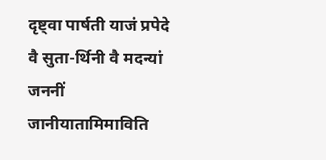दृष्ट्वा पार्षती याजं प्रपेदे वै सुता-र्थिनी वै मदन्यां जननीं जानीयातामिमाविति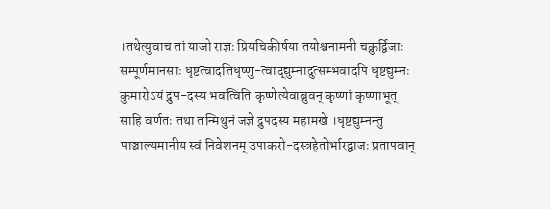।तथेत्युवाच तां याजो राज्ञः प्रियचिकीर्षया तयोश्चनामनी चक्रुर्द्विजाः सम्पूर्णमानसाः धृष्टत्वादतिधृष्णु-त्वाद्द्युम्नादुत्सम्भवादपि धृष्टद्युम्नः कुमारोऽयं द्रुप-दस्य भवत्विति कृष्णेत्येवाब्रुवन् कृष्णां कृष्णाभूत् साहि वर्णतः तथा तन्मिथुनं जज्ञे द्रुपदस्य महामखे ।धृष्टद्युम्नन्तु पाञ्चाल्यमानीय स्वं निवेशनम् उपाकरो-दस्त्रहेतोर्भारद्वाजः प्रतापवान्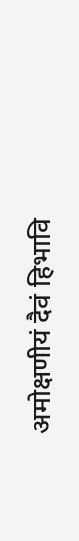अमोक्षणीयं दैवं हिभावि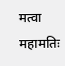मत्वा महामतिः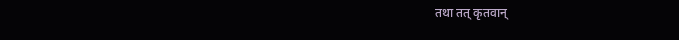तथा तत् कृतवान्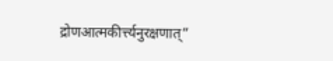द्रोणआत्मकीर्त्त्यनुरक्षणात्”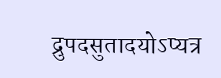द्रुपदसुतादयोऽप्यत्र